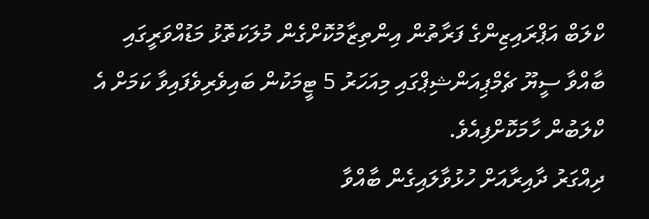ކްލަބް އަޕްރައިޒިންގެ ފަރާތުން އިންތިޒާމުކޮށްގެން މުލަކަތޮޅު މަޑުއްވަރީގައި ބާއްވާ ސީޔޫ ޗެމްޕިއަންޝިޕްގައި މިއަހަރު 5 ޓީމަކުން ބައިވެރިވެފައިވާ ކަމަށް އެ ކްލަބުން ހާމަކޮށްފިއެވެ.
ދިއްގަރު ދާއިރާއަށް ހުޅުވާލައިގެން ބާއްވާ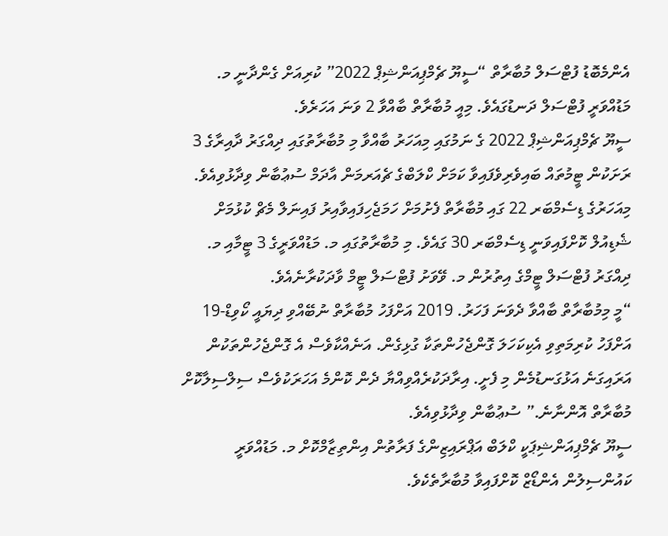އެންމެބޮޑު ފުޓްސަލް މުބާރާތް “ސީޔޫ ޗެމްޕިއަންޝިޕް 2022” ކުރިއަށް ގެންދާނީ މ. މަޑުއްވަރީ ފުޓްސަލް ދަނޑުގައެވެ. މިއީ މުބާރާތް ބާއްވާ 2 ވަނަ އަހަރެވެ.
ސީޔޫ ޗެމްޕިއަންޝިޕް 2022 ގެ ނަމުގައި މިއަހަރު ބާއްވާ މި މުބާރާތުގައި ދިއްގަރު ދާއިރާގެ 3 ރަށަކުން ޓީމުތައް ބައިވެރިވެފައިވާ ކަމަށް ކްލަބްގެ ޗެއަރމަން އާދަމް ސުޢުބާން ވިދާޅުވިއެވެ.
މިއަހަރުގެ ޑިސެމްބަރ 22 ގައި މުބާރާތް ފެށުމަށް ހަމަޖެހިފައިވާއިރު ފައިނަލް މެޗް ކުޅުމަށް ޝެޑިއުލް ކޮށްފައިވަނީ ޑިސެމްބަރ 30 ގައެވެ. މި މުބާރާތުގައި މ. މަޑުއްވަރީގެ 3 ޓީމާއި މ. ދިއްގަރު ފުޓްސަލް ޓީމްގެ އިތުރުން މ. ވޭވަށު ފުޓްސަލް ޓީމް ވާދަކުރާނެއެވެ.
“މީ މިމުބާރާތް ބާއްވާ ދެވަނަ ފަހަރު. 2019 އަށްފަހު މުބާރާތް ނުބޭއްވި ދިޔައީ ކޯވިޑް-19 އަށްފަހު ކުރިމަތިވި އެކިކަހަލަ ގޮންޖެހުންތަކާ ގުޅިގެން. އަނެއްކާވެސް އެ ގޮންޖެހުންތަކުން އަރައިގަނެ އަޅުގަނޑުމެން މި ފެށީ. އިރާދަކުރެއްވިއްޔާ ދެން ކޮންމެ އަހަރަކުވެސް ސިލްސިލާކޮށް މުބާރާތް އޮންނާނެ.” ސުޢުބާން ވިދާޅުވިއެވެ.
ސީޔޫ ޗެމްޕިއަންޝިޕަކީ ކްލަބް އަޕްރައިޒިންގެ ފަރާތުން އިންތިޒާމްކޮށް މ. މަޑުއްވަރީ ކައުންސިލުން އެންޑޯޒް ކޮށްފައިވާ މުބާރާތެކެވެ.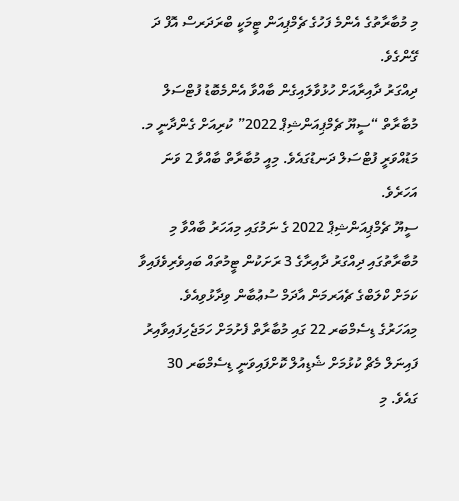މި މުބާރާތުގެ އެންމެ ފަހުގެ ޗެމްޕިއަން ޓީމަކީ ބްރަދަރސް އޮފް ދަ ގޭންގެވެ.
ދިއްގަރު ދާއިރާއަށް ހުޅުވާލައިގެން ބާއްވާ އެންމެބޮޑު ފުޓްސަލް މުބާރާތް “ސީޔޫ ޗެމްޕިއަންޝިޕް 2022” ކުރިއަށް ގެންދާނީ މ. މަޑުއްވަރީ ފުޓްސަލް ދަނޑުގައެވެ. މިއީ މުބާރާތް ބާއްވާ 2 ވަނަ އަހަރެވެ.
ސީޔޫ ޗެމްޕިއަންޝިޕް 2022 ގެ ނަމުގައި މިއަހަރު ބާއްވާ މި މުބާރާތުގައި ދިއްގަރު ދާއިރާގެ 3 ރަށަކުން ޓީމުތައް ބައިވެރިވެފައިވާ ކަމަށް ކްލަބްގެ ޗެއަރމަން އާދަމް ސުޢުބާން ވިދާޅުވިއެވެ.
މިއަހަރުގެ ޑިސެމްބަރ 22 ގައި މުބާރާތް ފެށުމަށް ހަމަޖެހިފައިވާއިރު ފައިނަލް މެޗް ކުޅުމަށް ޝެޑިއުލް ކޮށްފައިވަނީ ޑިސެމްބަރ 30 ގައެވެ. މި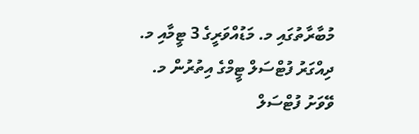މުބާރާތުގައި މ. މަޑުއްވަރީގެ 3 ޓީމާއި މ. ދިއްގަރު ފުޓްސަލް ޓީމްގެ އިތުރުން މ. ވޭވަށު ފުޓްސަލް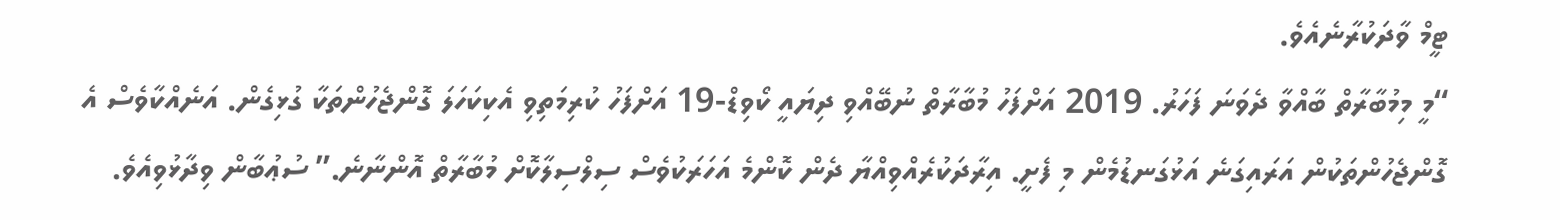ޓީމް ވާދަކުރާނެއެވެ.
“މީ މިމުބާރާތް ބާއްވާ ދެވަނަ ފަހަރު. 2019 އަށްފަހު މުބާރާތް ނުބޭއްވި ދިޔައީ ކޯވިޑް-19 އަށްފަހު ކުރިމަތިވި އެކިކަހަލަ ގޮންޖެހުންތަކާ ގުޅިގެން. އަނެއްކާވެސް އެ ގޮންޖެހުންތަކުން އަރައިގަނެ އަޅުގަނޑުމެން މި ފެށީ. އިރާދަކުރެއްވިއްޔާ ދެން ކޮންމެ އަހަރަކުވެސް ސިލްސިލާކޮށް މުބާރާތް އޮންނާނެ.” ސުޢުބާން ވިދާޅުވިއެވެ.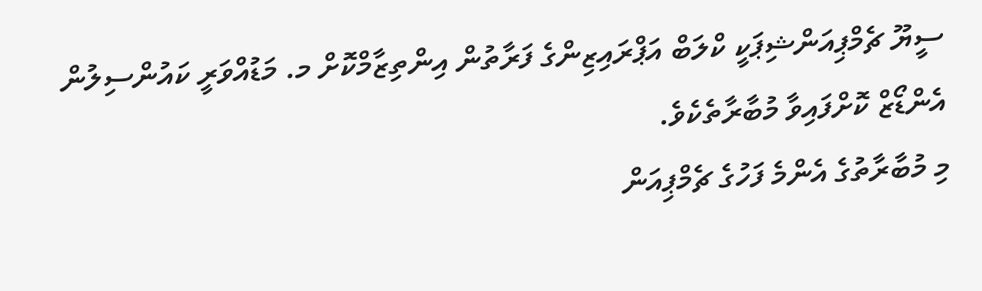ސީޔޫ ޗެމްޕިއަންޝިޕަކީ ކްލަބް އަޕްރައިޒިންގެ ފަރާތުން އިންތިޒާމްކޮށް މ. މަޑުއްވަރީ ކައުންސިލުން އެންޑޯޒް ކޮށްފައިވާ މުބާރާތެކެވެ.
މި މުބާރާތުގެ އެންމެ ފަހުގެ ޗެމްޕިއަން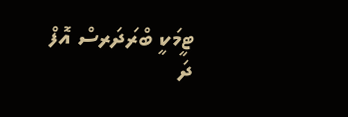ޓީމަކީ ބްރަދަރސް އޮފް ދަ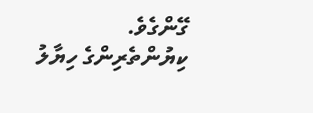ގޭންގެވެ.
ކިޔުންތެރިންގެ ހިޔާލު